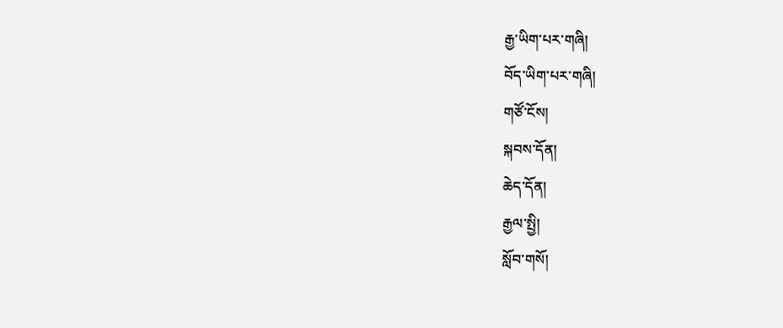རྒྱ་ཡིག་པར་གཞི།
བོད་ཡིག་པར་གཞི།
གཙོ་ངོས།
སྐབས་དོན།
ཆེད་དོན།
རྒྱལ་སྤྱི།
སློབ་གསོ།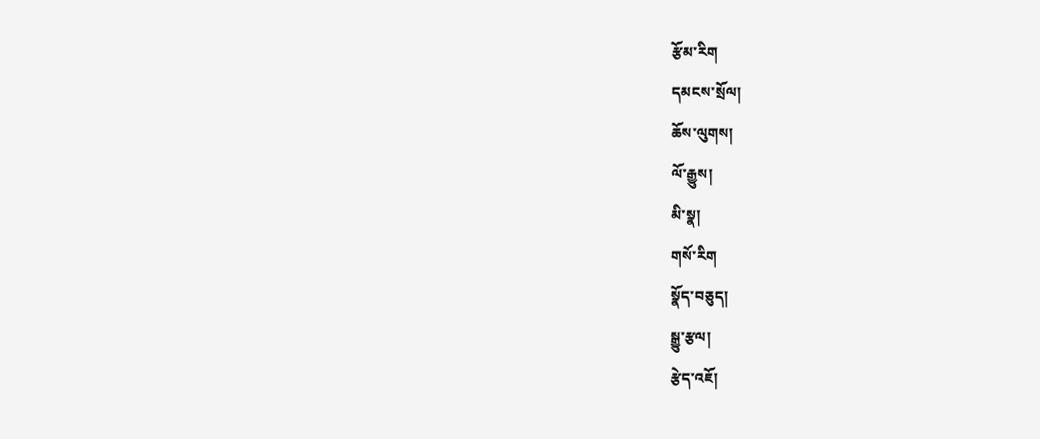རྩོམ་རིག
དམངས་སྲོལ།
ཆོས་ལུགས།
ལོ་རྒྱུས།
མི་སྣ།
གསོ་རིག
སྣོད་བཅུད།
སྒྱུ་རྩལ།
རྩེད་འཇོ།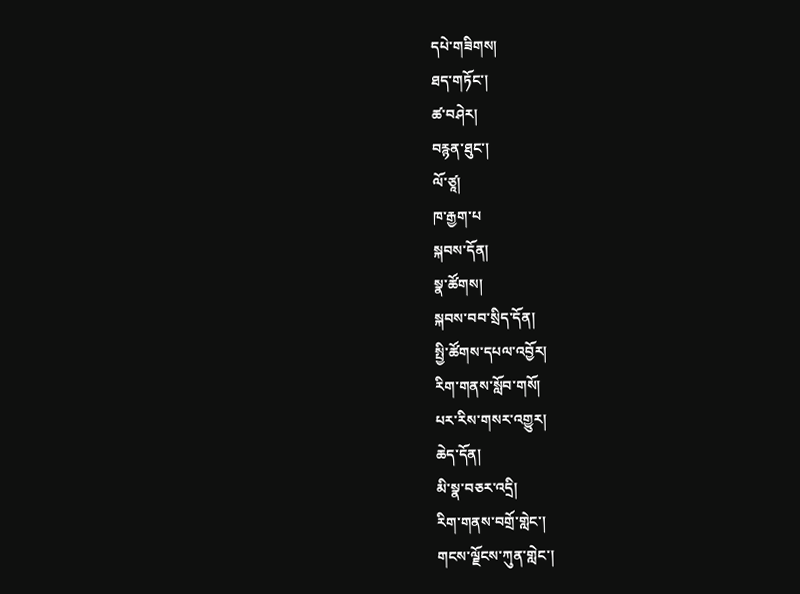དཔེ་གཟིགས།
ཐད་གཏོང་།
ཚ་བཤེར།
བརྙན་ཐུང་།
ལོ་ཙཱ།
ཁ་རྒྱག་པ
སྐབས་དོན།
སྣ་ཚོགས།
སྐབས་བབ་སྲིད་དོན།
སྤྱི་ཚོགས་དཔལ་འབྱོར།
རིག་གནས་སློབ་གསོ།
པར་རིས་གསར་འགྱུར།
ཆེད་དོན།
མི་སྣ་བཅར་འདྲི།
རིག་གནས་བགྲོ་གླེང་།
གངས་ལྗོངས་ཀུན་གླེང་།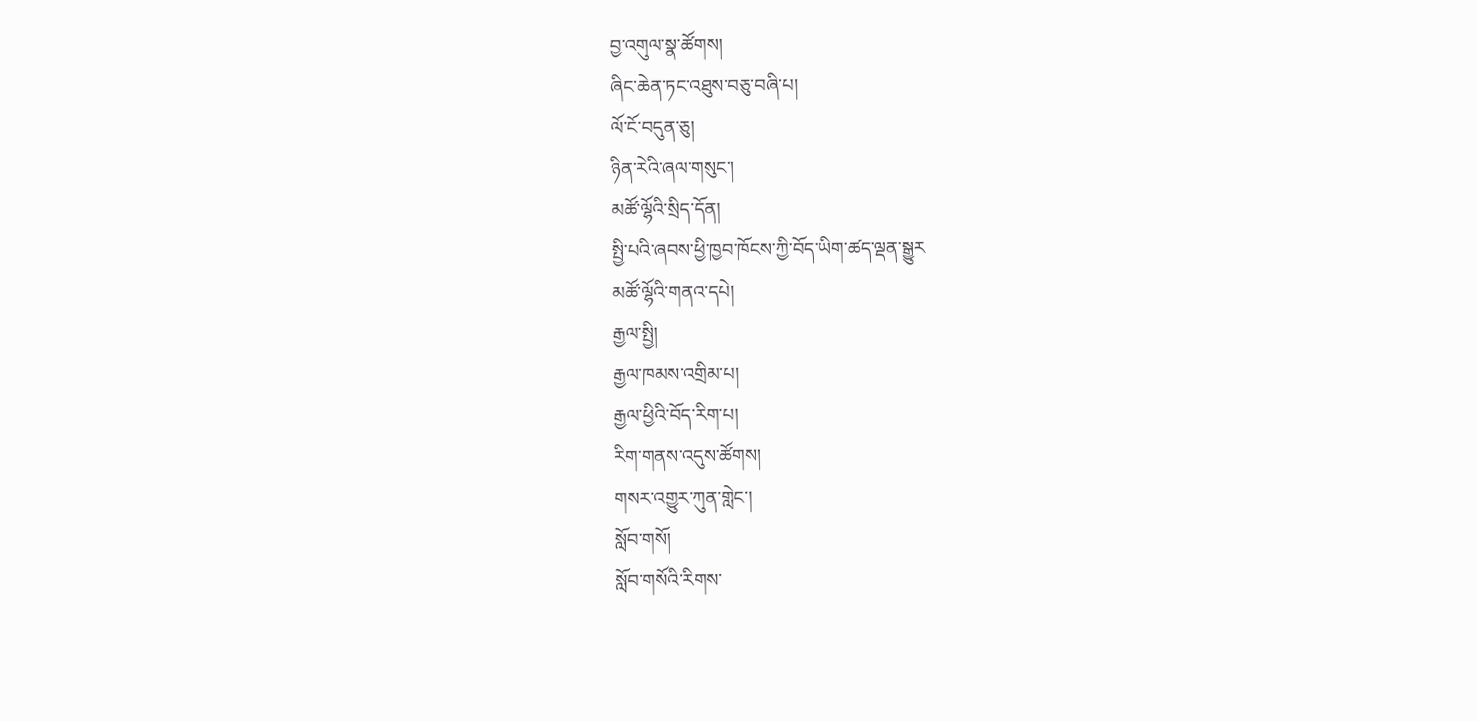བྱ་འགུལ་སྣ་ཚོགས།
ཞིང་ཆེན་ཏང་འཐུས་བཅུ་བཞི་པ།
ལོ་ངོ་བདུན་ཅུ།
ཉིན་རེའི་ཞལ་གསུང་།
མཚོ་ལྷོའི་སྲིད་དོན།
སྤྱི་པའི་ཞབས་ཕྱི་ཁྱབ་ཁོངས་ཀྱི་བོད་ཡིག་ཚད་ལྡན་སྒྱུར
མཚོ་ལྷོའི་གནའ་དཔེ།
རྒྱལ་སྤྱི།
རྒྱལ་ཁམས་འགྲིམ་པ།
རྒྱལ་ཕྱིའི་བོད་རིག་པ།
རིག་གནས་འདུས་ཚོགས།
གསར་འགྱུར་ཀུན་གླེང་།
སློབ་གསོ།
སློབ་གསོའི་རིགས་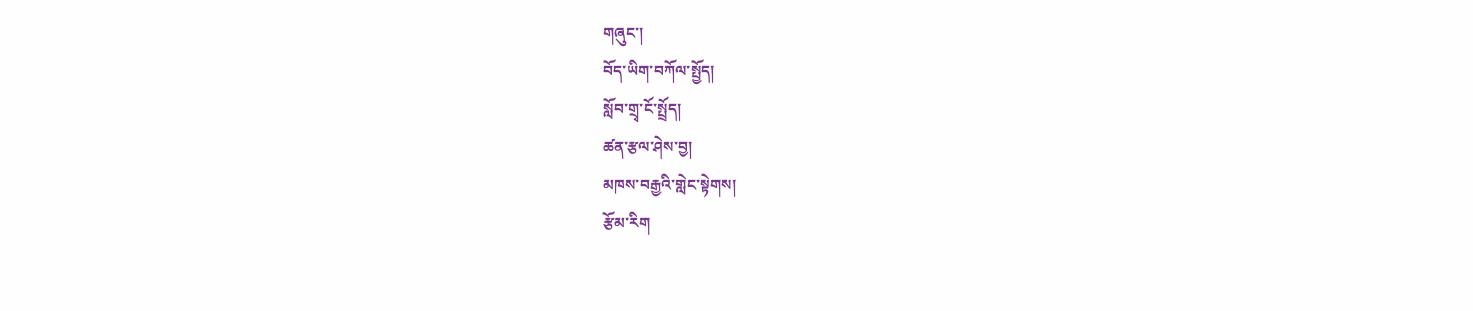གཞུང་།
བོད་ཡིག་བཀོལ་སྤྱོད།
སློབ་གྲྭ་ངོ་སྤྲོད།
ཚན་རྩལ་ཤེས་བྱ།
མཁས་བརྒྱའི་གླེང་སྟེགས།
རྩོམ་རིག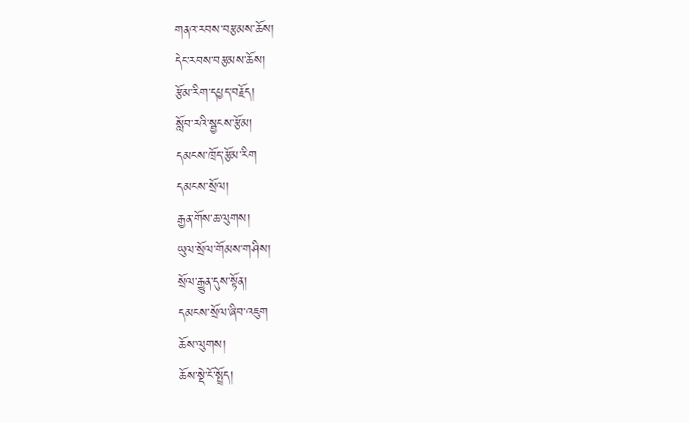གནའ་རབས་བརྩམས་ཆོས།
དེང་རབས་བརྩམས་ཆོས།
རྩོམ་རིག་དཔྱད་བརྗོད།
སློབ་རའི་སྦྱངས་རྩོམ།
དམངས་ཁྲོད་རྩོམ་རིག
དམངས་སྲོལ།
རྒྱན་གོས་ཆ་ལུགས།
ཡུལ་སྲོལ་གོམས་གཤིས།
སྲོལ་རྒྱུན་དུས་སྟོན།
དམངས་སྲོལ་ཞིབ་འཇུག
ཆོས་ལུགས།
ཆོས་སྡེ་ངོ་སྤྲོད།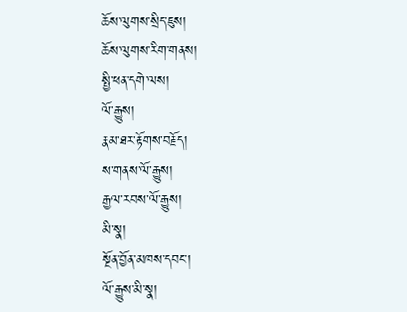ཆོས་ལུགས་སྲིད་ཇུས།
ཆོས་ལུགས་རིག་གནས།
སྤྱི་ཕན་དགེ་ལས།
ལོ་རྒྱུས།
རྣམ་ཐར་རྟོགས་བརྗོད།
ས་གནས་ལོ་རྒྱུས།
རྒྱལ་རབས་ལོ་རྒྱུས།
མི་སྣ།
སྔོན་བྱོན་མཁས་དབང་།
ལོ་རྒྱུས་མི་སྣ།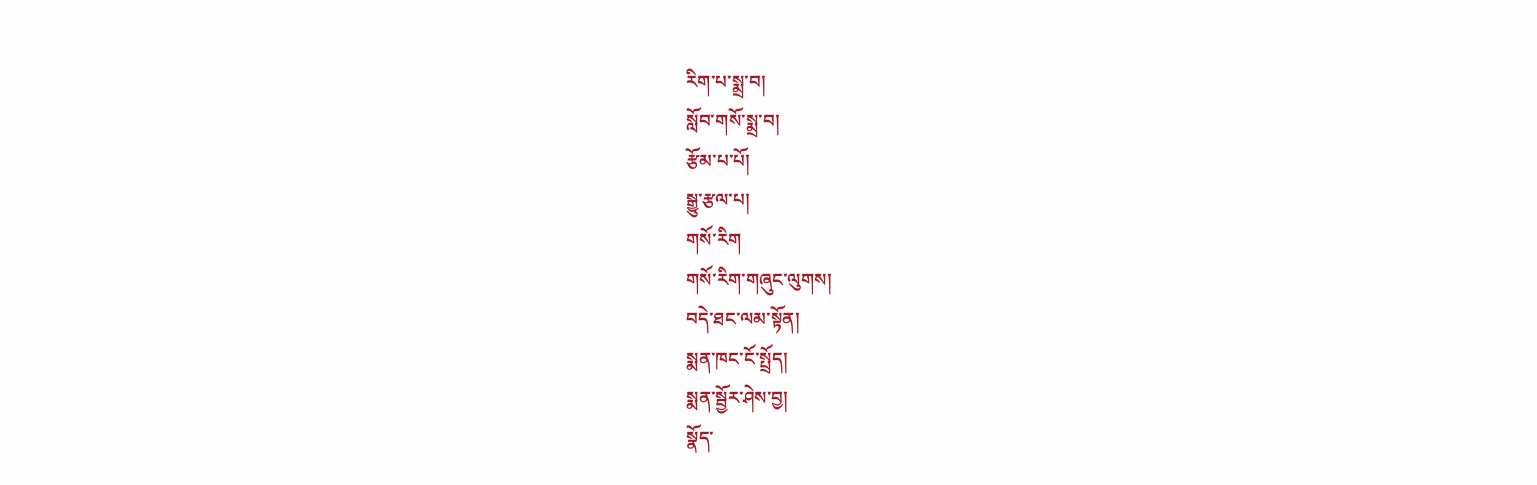རིག་པ་སྨྲ་བ།
སློབ་གསོ་སྨྲ་བ།
རྩོམ་པ་པོ།
སྒྱུ་རྩལ་པ།
གསོ་རིག
གསོ་རིག་གཞུང་ལུགས།
བདེ་ཐང་ལམ་སྟོན།
སྨན་ཁང་ངོ་སྤྲོད།
སྨན་སྦྱོར་ཤེས་བྱ།
སྣོད་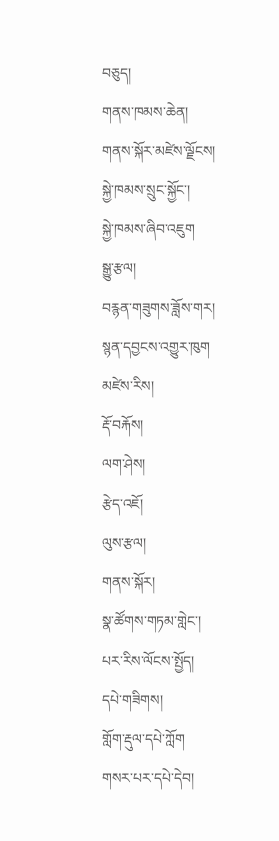བཅུད།
གནས་ཁམས་ཆེན།
གནས་སྐོར་མཛེས་ལྗོངས།
སྐྱེ་ཁམས་སྲུང་སྐྱོང་།
སྐྱེ་ཁམས་ཞིབ་འཇུག
སྒྱུ་རྩལ།
བརྙན་གཟུགས་ཟློས་གར།
སྙན་དབྱངས་འགྱུར་ཁུག
མཛེས་རིས།
རྡོ་བརྐོས།
ལག་ཤེས།
རྩེད་འཇོ།
ལུས་རྩལ།
གནས་སྐོར།
སྣ་ཚོགས་གཏམ་གླེང་།
པར་རིས་ལོངས་སྤྱོད།
དཔེ་གཟིགས།
གློག་རྡུལ་དཔེ་ཀློག
གསར་པར་དཔེ་དེབ།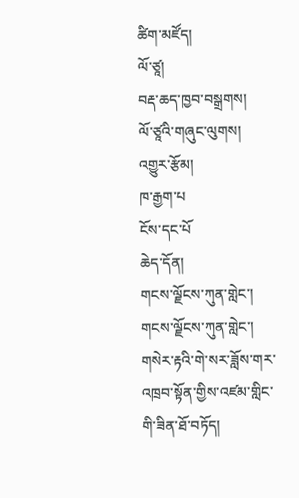ཚིག་མཛོད།
ལོ་ཙཱ།
བརྡ་ཆད་ཁྱབ་བསྒྲགས།
ལོ་ཙཱའི་གཞུང་ལུགས།
འགྱུར་རྩོམ།
ཁ་རྒྱག་པ
ངོས་དང་པོ
ཆེད་དོན།
གངས་ལྗོངས་ཀུན་གླེང་།
གངས་ལྗོངས་ཀུན་གླེང་།
གསེར་རྟའི་གེ་སར་ཟློས་གར་འཁྲབ་སྟོན་གྱིས་འཛམ་གླིང་གི་ཟིན་ཐོ་བཏོད།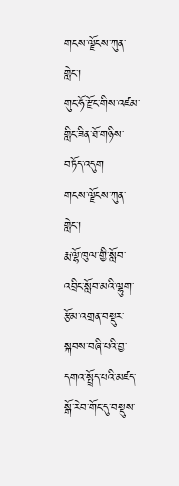གངས་ལྗོངས་ཀུན་གླེང་།
གུང་ཧོ་རྫོང་གིས་འཛམ་གླིང་ཟིན་ཐོ་གཉིས་བཏོད་འདུག
གངས་ལྗོངས་ཀུན་གླེང་།
རྨ་ལྷོ་ཁུལ་གྱི་སློབ་འབྲིང་སློབ་མའི་ལྷུག་རྩོམ་འགྲན་བསྡུར་སྐབས་བཞི་པའི་བྱ་དགའ་སྤྲོད་པའི་མཛད་སྒོ་རེབ་གོང་དུ་བསྡུས་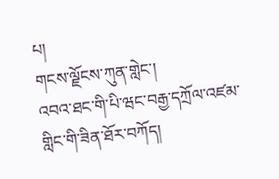པ།
གངས་ལྗོངས་ཀུན་གླེང་།
འབའ་ཐང་གི་པི་ཝང་བརྒྱ་དཀྲོལ་འཛམ་གླིང་གི་ཟིན་ཐོར་བཀོད།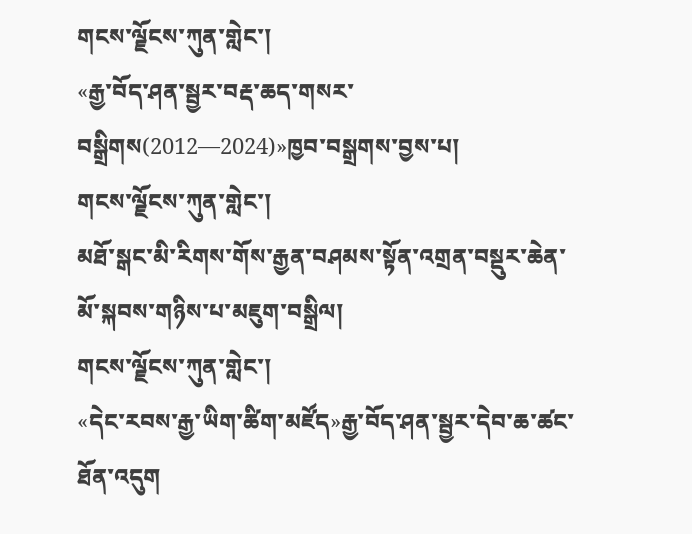གངས་ལྗོངས་ཀུན་གླེང་།
«རྒྱ་བོད་ཤན་སྦྱར་བརྡ་ཆད་གསར་བསྒྲིགས(2012—2024)»ཁྱབ་བསྒྲགས་བྱས་པ།
གངས་ལྗོངས་ཀུན་གླེང་།
མཐོ་སྒང་མི་རིགས་གོས་རྒྱན་བཤམས་སྟོན་འགྲན་བསྡུར་ཆེན་མོ་སྐབས་གཉིས་པ་མཇུག་བསྒྲིལ།
གངས་ལྗོངས་ཀུན་གླེང་།
«དེང་རབས་རྒྱ་ཡིག་ཚིག་མཛོད»རྒྱ་བོད་ཤན་སྦྱར་དེབ་ཆ་ཚང་ཐོན་འདུག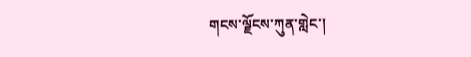གངས་ལྗོངས་ཀུན་གླེང་།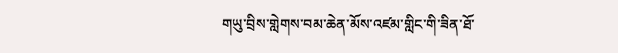གཡུ་བྲིས་གླེགས་བམ་ཆེན་མོས་འཛམ་གླིང་གི་ཟིན་ཐོ་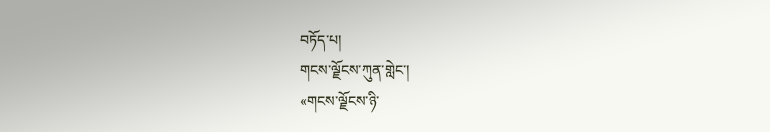བཏོད་པ།
གངས་ལྗོངས་ཀུན་གླེང་།
«གངས་ལྗོངས་ཉི་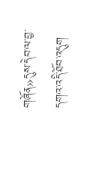གཞོན»དུས་དེབ་ལ་བྱ་དགའ་འདི་ཐོབ་འདུག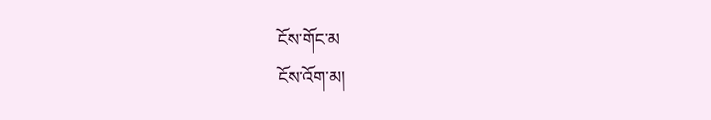ངོས་གོང་མ
ངོས་འོག་མ།